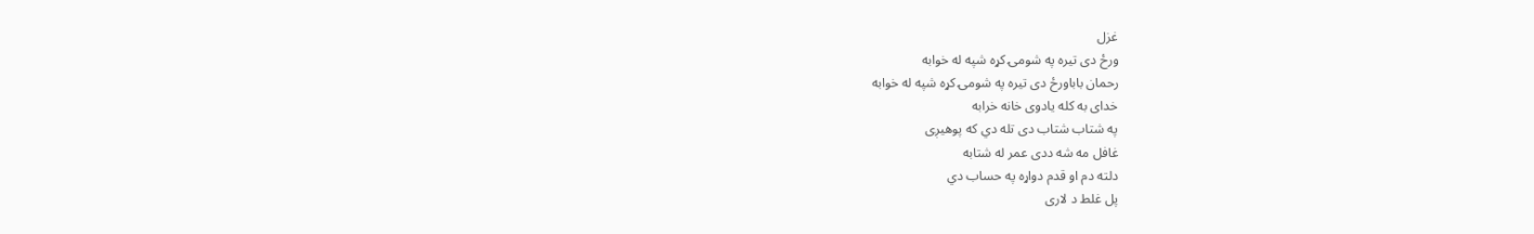غزل
ورځ دى تيره په شومۍ کړه شپه له خوابه
رحمان باباورځ دى تيره په شومۍ کړه شپه له خوابه
خداى به کله يادوى خانه خرابه
په شتاب شتاب دى تله دي که پوهيږى
غافل مه شه ددى عمر له شتابه
دلته دم او قدم دواړه په حساب دي
پل غلط د لارى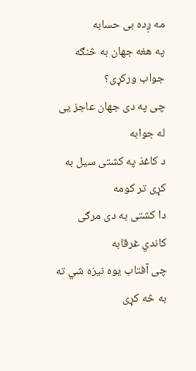مه ږده بى حسابه
په هغه جهان به څنګه جواب ورکړى؟
چى په دى جهان عاجز يى له جوابه
د کاغذ په کشتى سيل به کړى تر کومه
دا کشتى به دى مرګى کاندي غرقابه
چى آفتاب يوه نيزه شي ته به څه کړى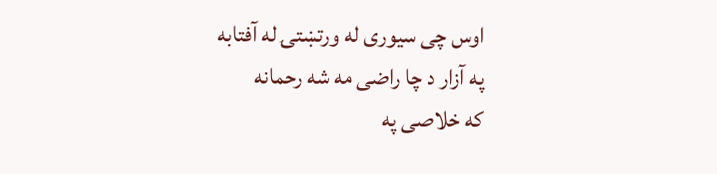اوس چى سيورى له ورتښتۍ له آفتابه
په آزار د چا راضى مه شه رحمانه
که خلاصى په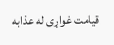قيامت غواړى له عذابه